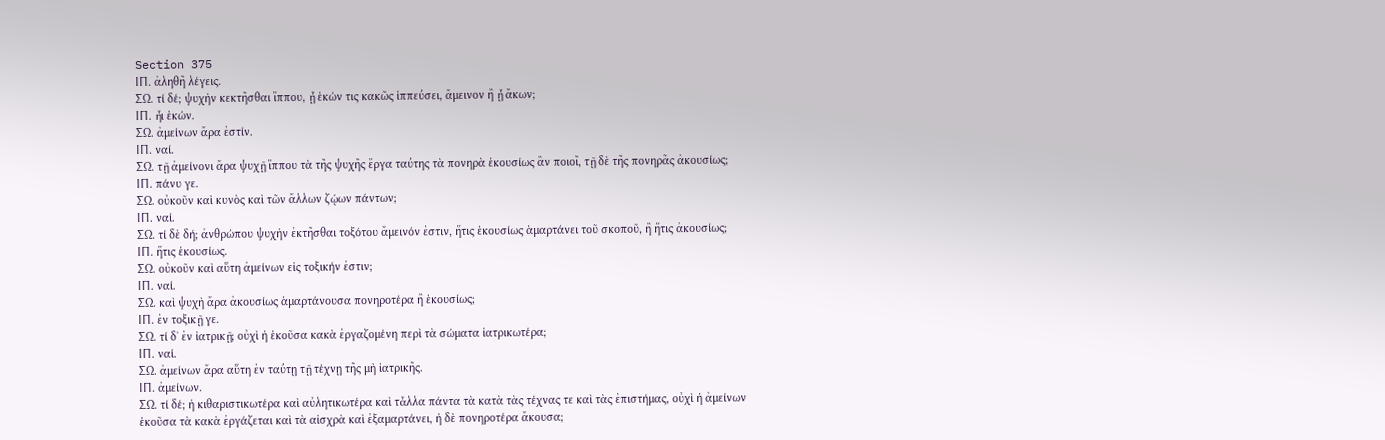Section 375
ΙΠ. ἀληθῆ λέγεις.
ΣΩ. τί δέ; ψυχὴν κεκτῆσθαι ἵππου, ᾗ ἑκών τις κακῶς ἱππεύσει, ἄμεινον ἢ ᾗ ἄκων;
ΙΠ. ἧι ἑκών.
ΣΩ. ἀμείνων ἄρα ἐστίν.
ΙΠ. ναί.
ΣΩ. τῇ ἀμείνονι ἄρα ψυχῇ ἵππου τὰ τῆς ψυχῆς ἔργα ταύτης τὰ πονηρὰ ἑκουσίως ἂν ποιοῖ, τῇ δὲ τῆς πονηρᾶς ἀκουσίως;
ΙΠ. πάνυ γε.
ΣΩ. οὐκοῦν καὶ κυνὸς καὶ τῶν ἄλλων ζῴων πάντων;
ΙΠ. ναί.
ΣΩ. τί δὲ δή; ἀνθρώπου ψυχὴν ἐκτῆσθαι τοξότου ἄμεινόν ἐστιν, ἥτις ἑκουσίως ἁμαρτάνει τοῦ σκοποῦ, ἢ ἥτις ἀκουσίως;
ΙΠ. ἥτις ἑκουσίως.
ΣΩ. οὐκοῦν καὶ αὕτη ἀμείνων εἰς τοξικήν ἐστιν;
ΙΠ. ναί.
ΣΩ. καὶ ψυχὴ ἄρα ἀκουσίως ἁμαρτάνουσα πονηροτέρα ἢ ἑκουσίως;
ΙΠ. ἐν τοξικῇ γε.
ΣΩ. τί δʼ ἐν ἰατρικῇ; οὐχὶ ἡ ἑκοῦσα κακὰ ἐργαζομένη περὶ τὰ σώματα ἰατρικωτέρα;
ΙΠ. ναί.
ΣΩ. ἀμείνων ἄρα αὕτη ἐν ταύτῃ τῇ τέχνῃ τῆς μὴ ἰατρικῆς.
ΙΠ. ἀμείνων.
ΣΩ. τί δέ; ἡ κιθαριστικωτέρα καὶ αὐλητικωτέρα καὶ τἆλλα πάντα τὰ κατὰ τὰς τέχνας τε καὶ τὰς ἐπιστήμας, οὐχὶ ἡ ἀμείνων ἑκοῦσα τὰ κακὰ ἐργάζεται καὶ τὰ αἰσχρὰ καὶ ἐξαμαρτάνει, ἡ δὲ πονηροτέρα ἄκουσα;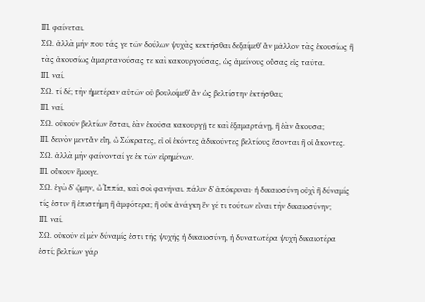ΙΠ. φαίνεται.
ΣΩ. ἀλλὰ μήν που τάς γε τῶν δούλων ψυχὰς κεκτῆσθαι δεξαίμεθʼ ἂν μᾶλλον τὰς ἑκουσίως ἢ τὰς ἀκουσίως ἁμαρτανούσας τε καὶ κακουργούσας, ὡς ἀμείνους οὔσας εἰς ταῦτα.
ΙΠ. ναί.
ΣΩ. τί δέ; τὴν ἡμετέραν αὐτῶν οὐ βουλοίμεθʼ ἂν ὡς βελτίστην ἐκτῆσθαι;
ΙΠ. ναί.
ΣΩ. οὐκοῦν βελτίων ἔσται, ἐὰν ἑκοῦσα κακουργῇ τε καὶ ἐξαμαρτάνῃ, ἢ ἐὰν ἄκουσα;
ΙΠ. δεινὸν μεντἂν εἴη, ὦ Σώκρατες, εἰ οἱ ἑκόντες ἀδικοῦντες βελτίους ἔσονται ἢ οἱ ἄκοντες.
ΣΩ. ἀλλὰ μὴν φαίνονταί γε ἐκ τῶν εἰρημένων.
ΙΠ. οὔκουν ἔμοιγε.
ΣΩ. ἐγὼ δʼ ᾤμην, ὦ Ἱππία, καὶ σοὶ φανῆναι. πάλιν δʼ ἀπόκριναι· ἡ δικαιοσύνη οὐχὶ ἢ δύναμίς τίς ἐστιν ἢ ἐπιστήμη ἢ ἀμφότερα; ἢ οὐκ ἀνάγκη ἕν γέ τι τούτων εἶναι τὴν δικαιοσύνην;
ΙΠ. ναί.
ΣΩ. οὐκοῦν εἰ μὲν δύναμίς ἐστι τῆς ψυχῆς ἡ δικαιοσύνη, ἡ δυνατωτέρα ψυχὴ δικαιοτέρα ἐστί; βελτίων γάρ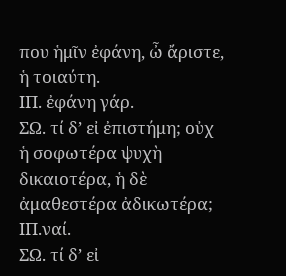που ἡμῖν ἐφάνη, ὦ ἄριστε, ἡ τοιαύτη.
ΙΠ. ἐφάνη γάρ.
ΣΩ. τί δʼ εἰ ἐπιστήμη; οὐχ ἡ σοφωτέρα ψυχὴ δικαιοτέρα, ἡ δὲ ἀμαθεστέρα ἀδικωτέρα;
ΙΠ.ναί.
ΣΩ. τί δʼ εἰ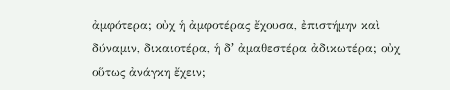ἀμφότερα; οὐχ ἡ ἀμφοτέρας ἔχουσα, ἐπιστήμην καὶ δύναμιν, δικαιοτέρα, ἡ δʼ ἀμαθεστέρα ἀδικωτέρα; οὐχ οὕτως ἀνάγκη ἔχειν;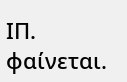ΙΠ. φαίνεται.